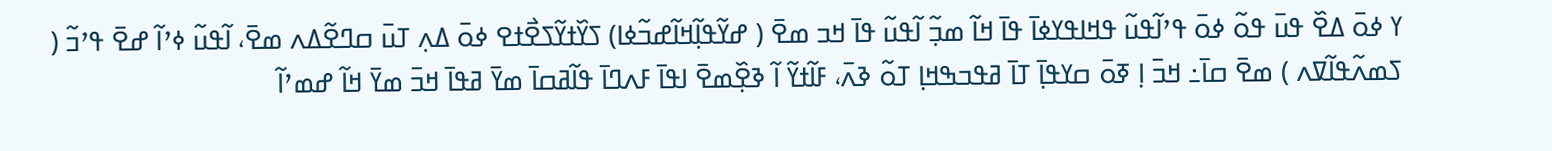ߌ ߦߋ߫ ߡߐ߰ ߟߎ߫ ߟߋ߬ ߦߋ߫ ߟߴߊ߬ߟߎ߬ ߟߞߊߟߌߦߊ߫ ߟߊ߫ ߞߊ߬ ߘߏ߲߬ ߊ߬ߟߎ߬ ߟߊ߫ ߞߏ ߘߐ߫ ( ߝߌ߬ߟߊ߲߬ߞߊ߬ߝߏ߬ߦߊ) ߖߌ߰ߙߌ߬ߖߐ߯ߙߐ ߦߋ߫ ߡߍ߲ ߠߎ߫ ߛߣߐ߬ߡߍ ߘߐ߫، ߊ߬ߟߎ߬ ߦߴߊ߬ ߝߐ߫ ߟߴߏ߬ ( ߖߘߍ߬ߟߊ߬ߜߍ ) ߘߐ߫ ߛߊ߫߸ ߞߏ߫ ߊ߲ ߧߋ߫ ߛߌߟߊ߲߫ ߠߊ߫ ߥߟߏߒߞߊ߲ ߠߋ߬ ߢߍ߫، ߓߊ߬ߙߌ߬ ߊ߬ ߢߐ߲߰ߘߐ߫ ߊߟߊ߫ ߓߍߣߊ߫ ߟߊ߬ߥߛߊ߫ ߘߌ߫ ߥߟߊ߫ ߞߏ߫ ߘߌ߫ ߞߊ߬ ߝߘߴߊ߬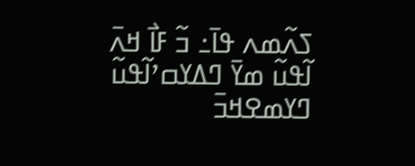ߖߍ߬ߘߍ ߟߊ߫߸ ߏ߬ ߓߊ߯ ߞߍ߫ ߊ߬ߟߎ߬ ߘߌ߫ ߣߡߌߛߴߊ߬ߟߎ߬ ߣߌߘߐߞߏ߫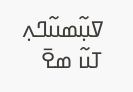ߜߎ߲߬ߘߎ߬ߣߍ߲ ߠߎ߬ ߘߐ߫